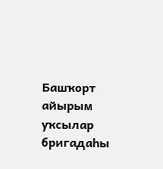Башҡорт айырым уҡсылар бригадаһы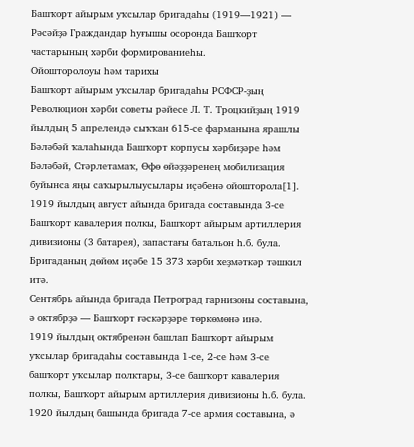Башҡорт айырым уҡсылар бригадаһы (1919—1921) — Рәсәйҙә Граждандар һуғышы осоронда Башҡорт частарының хәрби формированиеһы.
Ойошторолоуы һәм тарихы
Башҡорт айырым уҡсылар бригадаһы РСФСР-ҙың Революцион хәрби советы рәйесе Л. Т. Троцкийҙың 1919 йылдың 5 апрелендә сыҡҡан 615-се фарманына ярашлы Бәләбәй ҡалаһында Башҡорт корпусы хәрбиҙәре һәм Бәләбәй, Стәрлетамаҡ, Өфө өйәҙҙәренең мобилизация буйынса яңы саҡырылыусылары иҫәбенә ойошторола[1].
1919 йылдың август айында бригада составында 3-се Башҡорт кавалерия полкы, Башҡорт айырым артиллерия дивизионы (3 батарея), запастағы батальон һ.б. була. Бригаданың дөйөм иҫәбе 15 373 хәрби хеҙмәткәр тәшкил итә.
Сентябрь айында бригада Петроград гарнизоны составына, ә октябрҙә — Башҡорт ғәскәрҙәре төркөмөнә инә.
1919 йылдың октябренән башлап Башҡорт айырым уҡсылар бригадаһы составында 1-се, 2-се һәм 3-се башҡорт уҡсылар полктары, 3-се башҡорт кавалерия полкы, Башҡорт айырым артиллерия дивизионы һ.б. була.
1920 йылдың башында бригада 7-се армия составына, ә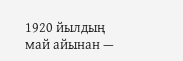1920 йылдың май айынан —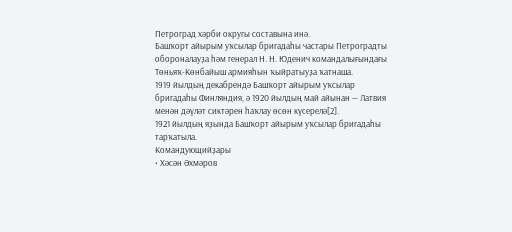Петроград хәрби округы составына инә.
Башҡорт айырым уҡсылар бригадаһы частары Петроградты обороналауҙа һәм генерал Н. Н. Юденич командалығындағы Төньяҡ-Көнбайыш армияһын ҡыйратыуҙа ҡатнаша.
1919 йылдың декабрендә Башҡорт айырым уҡсылар бригадаһы Финляндия, ә 1920 йылдың май айынан — Латвия менән дәүләт сиктәрен һаҡлау өсөн күсерелә[2].
1921 йылдың яҙында Башҡорт айырым уҡсылар бригадаһы тарҡатыла.
Командующийҙары
• Хәсән Әхмәров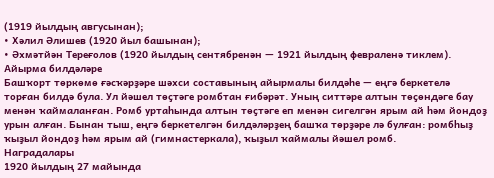(1919 йылдың авгусынан);
• Хәлил Әлишев (1920 йыл башынан);
• Әхмәтйән Тереғолов (1920 йылдың сентябренән — 1921 йылдың февраленә тиклем).
Айырма билдәләре
Башҡорт төркөмө ғәсҡәрҙәре шәхси составының айырмалы билдәһе — еңгә беркетелә торған билдә була. Ул йәшел төҫтәге ромбтан ғибәрәт. Уның ситтәре алтын төҫөндәге бау менән ҡаймаланған. Ромб уртаһында алтын төҫтәге еп менән сигелгән ярым ай һәм йондоҙ урын алған. Бынан тыш, еңгә беркетелгән билдәләрҙең башҡа төрҙәре лә булған: ромбһыҙ ҡыҙыл йондоҙ һәм ярым ай (гимнастеркала), ҡыҙыл ҡаймалы йәшел ромб.
Наградалары
1920 йылдың 27 майында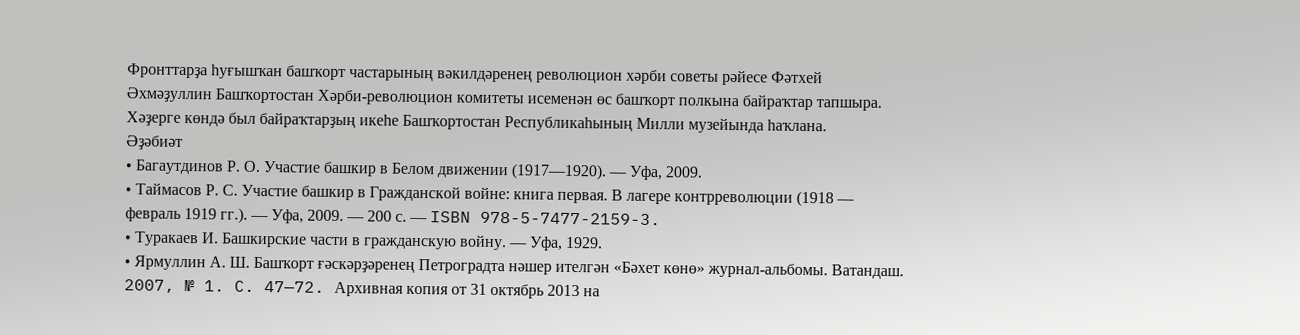Фронттарҙа һуғышҡан башҡорт частарының вәкилдәренең революцион хәрби советы рәйесе Фәтхей Әхмәҙуллин Башҡортостан Хәрби-революцион комитеты исеменән өс башҡорт полкына байраҡтар тапшыра. Хәҙерге көндә был байраҡтарҙың икеһе Башҡортостан Республикаһының Милли музейында һаҡлана.
Әҙәбиәт
• Багаутдинов Р. О. Участие башкир в Белом движении (1917—1920). — Уфа, 2009.
• Таймасов Р. С. Участие башкир в Гражданской войне: книга первая. В лагере контрреволюции (1918 — февраль 1919 гг.). — Уфа, 2009. — 200 с. — ISBN 978-5-7477-2159-3.
• Туракаев И. Башкирские части в гражданскую войну. — Уфа, 1929.
• Ярмуллин А. Ш. Башҡорт ғәскәрҙәренең Петроградта нәшер ителгән «Бәхет көнө» журнал-альбомы. Ватандаш. 2007, № 1. C. 47—72. Архивная копия от 31 октябрь 2013 на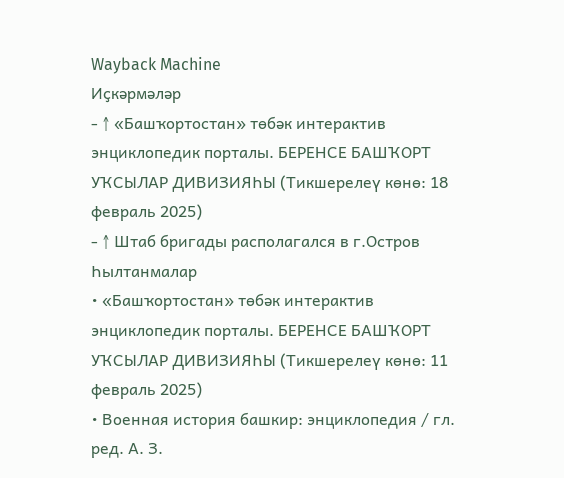Wayback Machine
Иҫкәрмәләр
- ↑ «Башҡортостан» төбәк интерактив энциклопедик порталы. БЕРЕНСЕ БАШҠОРТ УҠСЫЛАР ДИВИЗИЯҺЫ (Тикшерелеү көнө: 18 февраль 2025)
- ↑ Штаб бригады располагался в г.Остров
Һылтанмалар
• «Башҡортостан» төбәк интерактив энциклопедик порталы. БЕРЕНСЕ БАШҠОРТ УҠСЫЛАР ДИВИЗИЯҺЫ (Тикшерелеү көнө: 11 февраль 2025)
• Военная история башкир: энциклопедия / гл. ред. А. З.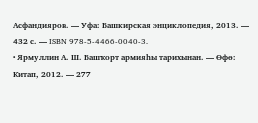Асфандияров. — Уфа: Башкирская энциклопедия, 2013. — 432 с. — ISBN 978-5-4466-0040-3.
• Ярмуллин А. Ш. Башҡорт армияһы тарихынан. — Өфө: Китап, 2012. — 277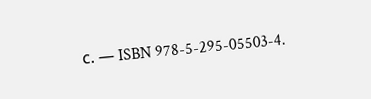с. — ISBN 978-5-295-05503-4.